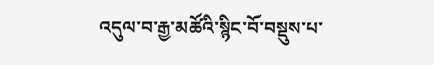འདུལ་བ་རྒྱ་མཚོའི་སྙིང་བོ་བསྡུས་པ་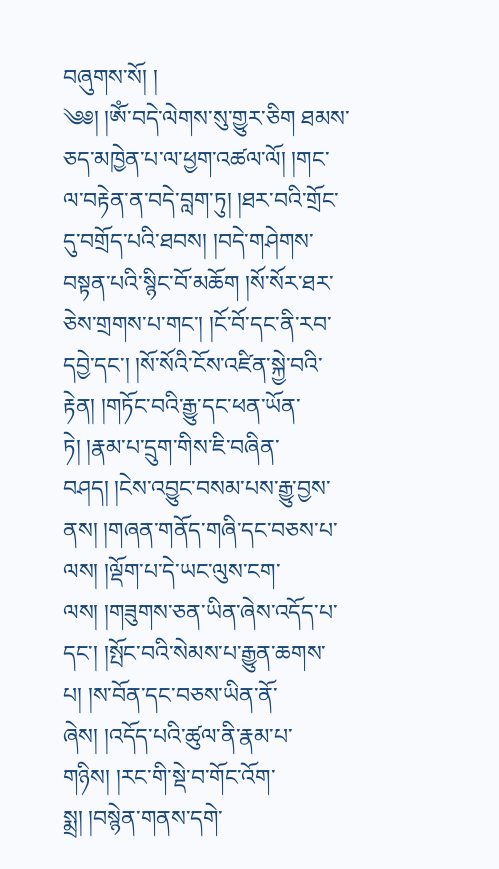བཞུགས་སོ། །
༄༅། །ཨོཾ་བདེ་ལེགས་སུ་གྱུར་ཅིག ཐམས་ཅད་མཁྱེན་པ་ལ་ཕྱག་འཚལ་ལོ། །གང་ལ་བརྟེན་ན་བདེ་བླག་ཏུ། །ཐར་བའི་གྲོང་དུ་བགྲོད་པའི་ཐབས། །བདེ་གཤེགས་བསྟན་པའི་སྙིང་བོ་མཆོག །སོ་སོར་ཐར་ཅེས་གྲགས་པ་གང་། །ངོ་བོ་དང་ནི་རབ་དབྱེ་དང་། །སོ་སོའི་ངོས་འཛིན་སྐྱེ་བའི་རྟེན། །གཏོང་བའི་རྒྱུ་དང་ཕན་ཡོན་ཏེ། །རྣམ་པ་དྲུག་གིས་ཇི་བཞིན་བཤད། །ངེས་འབྱུང་བསམ་པས་རྒྱུ་བྱས་ནས། །གཞན་གནོད་གཞི་དང་བཅས་པ་ལས། །ལྡོག་པ་དེ་ཡང་ལུས་ངག་ལས། །གཟུགས་ཅན་ཡིན་ཞེས་འདོད་པ་དང་། །སྤོང་བའི་སེམས་པ་རྒྱུན་ཆགས་པ། །ས་བོན་དང་བཅས་ཡིན་ནོ་ཞེས། །འདོད་པའི་ཚུལ་ནི་རྣམ་པ་གཉིས། །རང་གི་སྡེ་བ་གོང་འོག་སྨྲ། །བསྙེན་གནས་དགེ་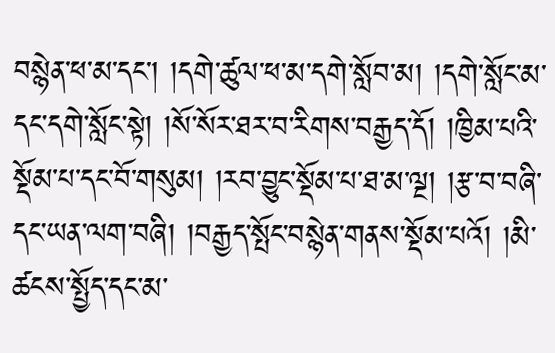བསྙེན་ཕ་མ་དང་། །དགེ་ཚུལ་ཕ་མ་དགེ་སློབ་མ། །དགེ་སློང་མ་དང་དགེ་སློང་སྟེ། །སོ་སོར་ཐར་བ་རིགས་བརྒྱད་དོ། །ཁྱིམ་པའི་སྡོམ་པ་དང་བོ་གསུམ། །རབ་བྱུང་སྡོམ་པ་ཐ་མ་ལྔ། །རྩ་བ་བཞི་དང་ཡན་ལག་བཞི། །བརྒྱད་སྤོང་བསྙེན་གནས་སྡོམ་པའོ། །མི་ཚངས་སྤྱོད་དང་མ་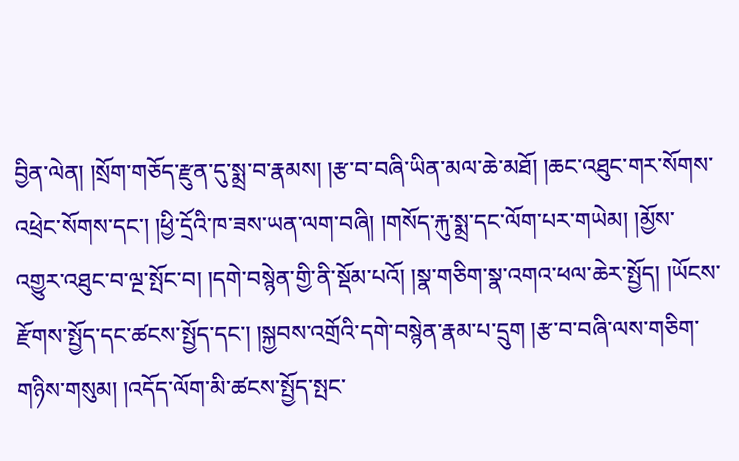བྱིན་ལེན། །སྲོག་གཅོད་རྫུན་དུ་སྨྲ་བ་རྣམས། །རྩ་བ་བཞི་ཡིན་མལ་ཆེ་མཐོ། །ཆང་འཐུང་གར་སོགས་འཕྲེང་སོགས་དང་། །ཕྱི་དྲོའི་ཁ་ཟས་ཡན་ལག་བཞི། །གསོད་རྐུ་སྨྲ་དང་ལོག་པར་གཡེམ། །མྱོས་འགྱུར་འཐུང་བ་ལྔ་སྤོང་བ། །དགེ་བསྙེན་གྱི་ནི་སྡོམ་པའོ། །སྣ་གཅིག་སྣ་འགའ་ཕལ་ཆེར་སྤྱོད། །ཡོངས་རྫོགས་སྤྱོད་དང་ཚངས་སྤྱོད་དང་། །སྐྱབས་འགྲོའི་དགེ་བསྙེན་རྣམ་པ་དྲུག །རྩ་བ་བཞི་ལས་གཅིག་གཉིས་གསུམ། །འདོད་ལོག་མི་ཚངས་སྤྱོད་སྤང་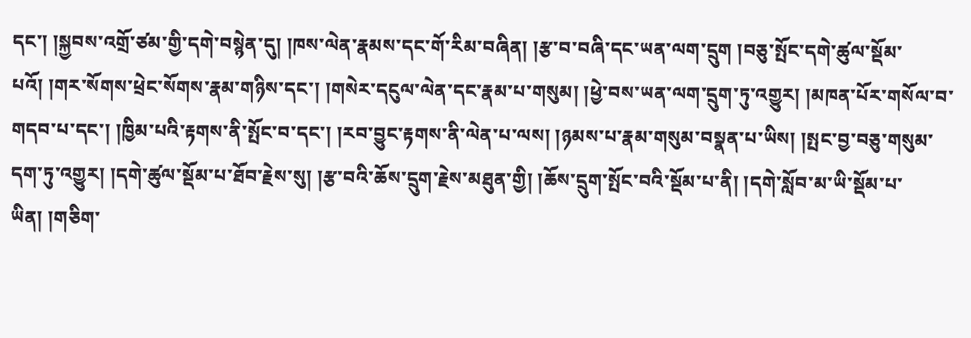དང་། །སྐྱབས་འགྲོ་ཙམ་གྱི་དགེ་བསྙེན་དུ། །ཁས་ལེན་རྣམས་དང་གོ་རིམ་བཞིན། །རྩ་བ་བཞི་དང་ཡན་ལག་དྲུག །བཅུ་སྤོང་དགེ་ཚུལ་སྡོམ་པའོ། །གར་སོགས་ཕྲེང་སོགས་རྣམ་གཉིས་དང་། །གསེར་དངུལ་ལེན་དང་རྣམ་པ་གསུམ། །ཕྱེ་བས་ཡན་ལག་དྲུག་ཏུ་འགྱུར། །མཁན་པོར་གསོལ་བ་གདབ་པ་དང་། །ཁྱིམ་པའི་རྟགས་ནི་སྤོང་བ་དང་། །རབ་བྱུང་རྟགས་ནི་ལེན་པ་ལས། །ཉམས་པ་རྣམ་གསུམ་བསྣན་པ་ཡིས། །སྤང་བྱ་བཅུ་གསུམ་དག་ཏུ་འགྱུར། །དགེ་ཚུལ་སྡོམ་པ་ཐོབ་རྗེས་སུ། །རྩ་བའི་ཆོས་དྲུག་རྗེས་མཐུན་གྱི། །ཆོས་དྲུག་སྤོང་བའི་སྡོམ་པ་ནི། །དགེ་སློབ་མ་ཡི་སྡོམ་པ་ཡིན། །གཅིག་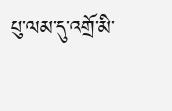པུ་ལམ་དུ་འགྲོ་མི་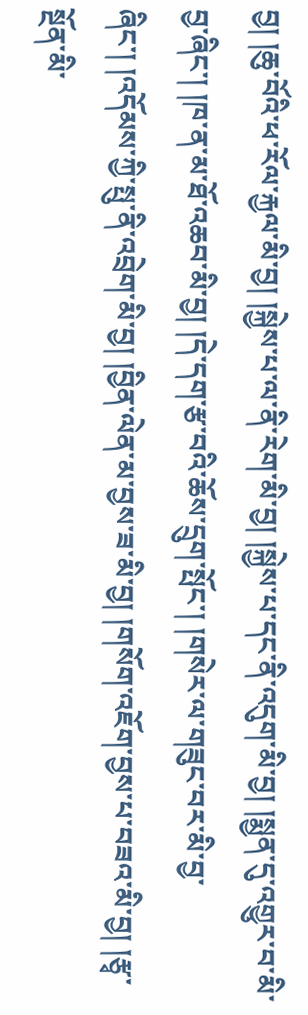བྱ། །ཆུ་བོའི་ཕ་རོལ་རྐྱལ་མི་བྱ། །སྐྱེས་པ་ལ་ནི་རེག་མི་བྱ། །སྐྱེས་པ་དང་ནི་འདུག་མི་བྱ། །སྨྱན་དུ་འགྱུར་བ་མི་བྱ་ཞིང་། །ཁ་ན་མ་ཐོ་འཆབ་མི་བྱ། །དེ་དག་རྩ་བའི་ཆོས་དྲུག་སྤོང་། །གསེར་ལ་གཟུང་བར་མི་བྱ་ཞིང་། །འདོམས་ཀྱི་སྤུ་ནི་འབྲེག་མི་བྱ། །བྱིན་ལེན་མ་བྱས་ཟ་མི་བྱ། །གསོག་འཇོག་བྱས་པ་བཟའ་མི་བྱ། །རྩྭ་སྔོན་མི་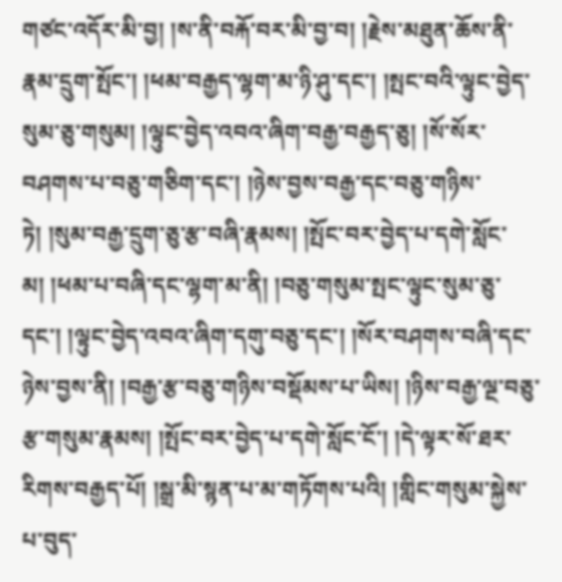གཙང་འདོར་མི་བྱ། །ས་ནི་བརྐོ་བར་མི་བྱ་བ། །རྗེས་མཐུན་ཆོས་ནི་རྣམ་དྲུག་སྤོང་། །ཕམ་བརྒྱད་ལྷག་མ་ཉི་ཤུ་དང་། །སྤང་བའི་ལྟུང་བྱེད་སུམ་ཅུ་གསུམ། །ལྟུང་བྱེད་འབའ་ཞིག་བརྒྱ་བརྒྱད་ཅུ། །སོ་སོར་བཤགས་པ་བཅུ་གཅིག་དང་། །ཉེས་བྱས་བརྒྱ་དང་བཅུ་གཉིས་ཏེ། །སུམ་བརྒྱ་དྲུག་ཅུ་རྩ་བཞི་རྣམས། །སྤོང་བར་བྱེད་པ་དགེ་སློང་མ། །ཕམ་པ་བཞི་དང་ལྷག་མ་ནི། །བཅུ་གསུམ་སྤང་ལྟུང་སུམ་ཅུ་དང་། །ལྟུང་བྱེད་འབའ་ཞིག་དགུ་བཅུ་དང་། །སོར་བཤགས་བཞི་དང་ཉེས་བྱས་ནི། །བརྒྱ་རྩ་བཅུ་གཉིས་བསྡོམས་པ་ཡིས། །ཉིས་བརྒྱ་ལྔ་བཅུ་རྩ་གསུམ་རྣམས། །སྤོང་བར་བྱེད་པ་དགེ་སློང་ངོ་། །དེ་ལྟར་སོ་ཐར་རིགས་བརྒྱད་པོ། །སྒྲ་མི་སྙན་པ་མ་གཏོགས་པའི། །གླིང་གསུམ་སྐྱེས་པ་བུད་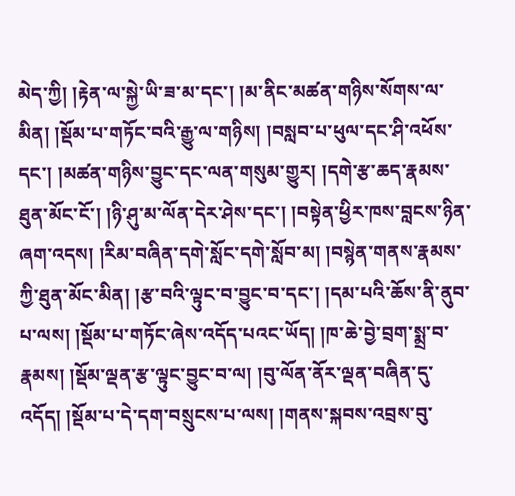མེད་ཀྱི། །རྟེན་ལ་སྐྱེ་ཡི་ཟ་མ་དང་། །མ་ནིང་མཚན་གཉིས་སོགས་ལ་མིན། །སྡོམ་པ་གཏོང་བའི་རྒྱུ་ལ་གཉིས། །བསླབ་པ་ཕུལ་དང་ཤི་འཕོས་དང་། །མཚན་གཉིས་བྱུང་དང་ལན་གསུམ་གྱུར། །དགེ་རྩ་ཆད་རྣམས་ཐུན་མོང་ངོ་། །ཉི་ཤུ་མ་ལོན་དེར་ཤེས་དང་། །བསྟེན་ཕྱིར་ཁས་བླངས་ཉིན་ཞག་འདས། །རིམ་བཞིན་དགེ་སློང་དགེ་སློབ་མ། །བསྙེན་གནས་རྣམས་ཀྱི་ཐུན་མོང་མིན། །རྩ་བའི་ལྟུང་བ་བྱུང་བ་དང་། །དམ་པའི་ཆོས་ནི་ནུབ་པ་ལས། །སྡོམ་པ་གཏོང་ཞེས་འདོད་པའང་ཡོད། །ཁ་ཆེ་བྱེ་བྲག་སྨྲ་བ་རྣམས། །སྡོམ་ལྡན་རྩ་ལྟུང་བྱུང་བ་ལ། །བུ་ལོན་ནོར་ལྡན་བཞིན་དུ་འདོད། །སྡོམ་པ་དེ་དག་བསྲུངས་པ་ལས། །གནས་སྐབས་འབྲས་བུ་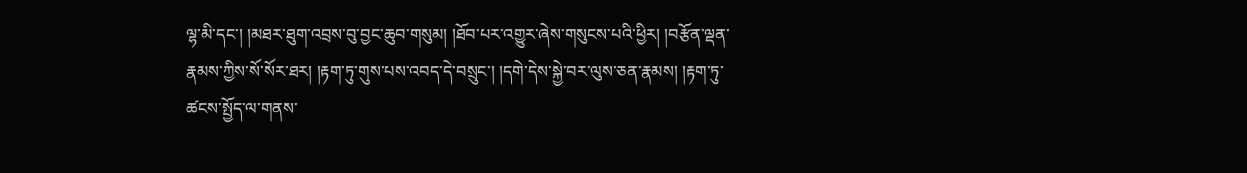ལྷ་མི་དང་། །མཐར་ཐུག་འབྲས་བུ་བྱང་ཆུབ་གསུམ། །ཐོབ་པར་འགྱུར་ཞེས་གསུངས་པའི་ཕྱིར། །བརྩོན་ལྡན་རྣམས་ཀྱིས་སོ་སོར་ཐར། །རྟག་ཏུ་གུས་པས་འབད་དེ་བསྲུང་། །དགེ་དེས་སྐྱེ་བར་ལུས་ཅན་རྣམས། །རྟག་ཏུ་ཚངས་སྤྱོད་ལ་གནས་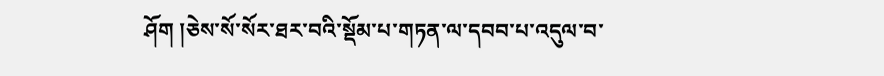ཤོག །ཅེས་སོ་སོར་ཐར་བའི་སྡོམ་པ་གཏན་ལ་དབབ་པ་འདུལ་བ་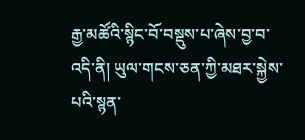རྒྱ་མཚོའི་སྙིང་བོ་བསྡུས་པ་ཞེས་བྱ་བ་འདི་ནི། ཡུལ་གངས་ཅན་ཀྱི་མཐར་སྐྱེས་པའི་སྙན་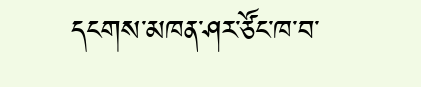དངགས་མཁན་ཤར་ཙོང་ཁ་བ་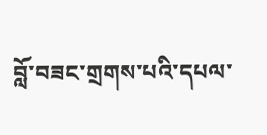བློ་བཟང་གྲགས་པའི་དཔལ་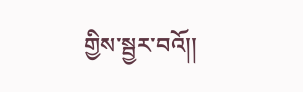གྱིས་སྦྱར་བའོ།།